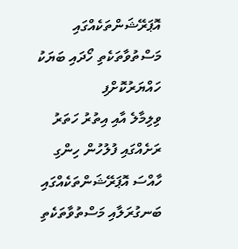އޮޕަރޭޝަންތަކެއްގައި މަސްތުވާތަކެތި ހޯދައި ބަޔަކު ހައްޔަރުކޮށްފި
ވިލިމާލެ އާއި އިތުރު ހަތަރު ރަށެއްގައި ފުލުހުން ހިންގި ހާއްސަ އޮޕަރޭޝަންތަކެއްގައި ބަނގުރަލާއި މަސްތުވާތަކެތި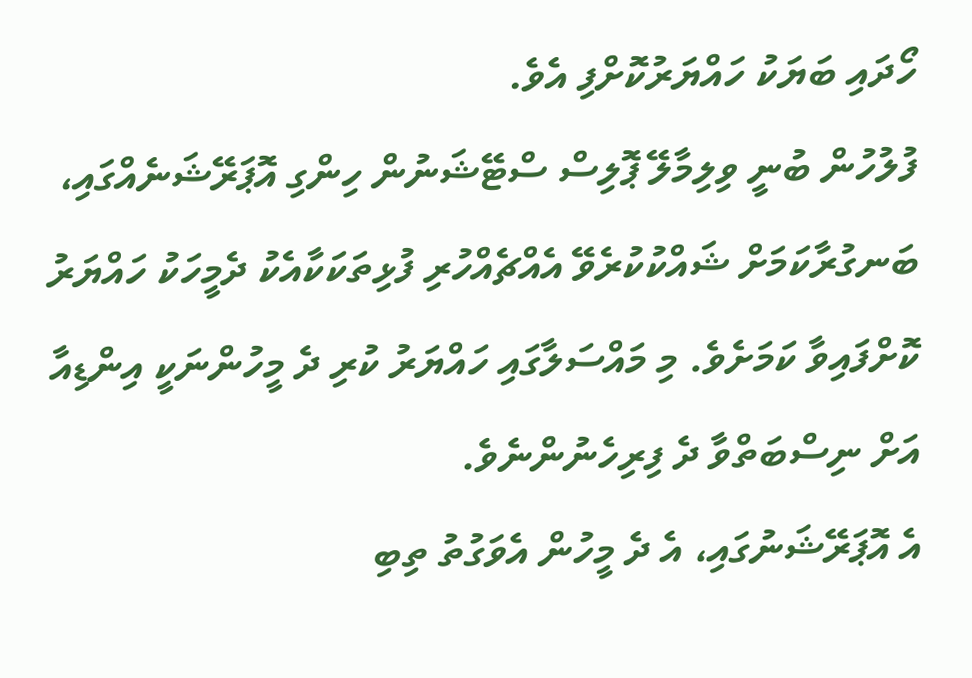ހޯދައި ބަޔަކު ހައްޔަރުކޮށްފި އެވެ.
ފުލުހުން ބުނީ ވިލިމާލޭ ޕޮލިސް ސްޓޭޝަނުން ހިންގި އޮޕަރޭޝަނެއްގައި، ބަނގުރާކަމަށް ޝައްކުކުރެވޭ އެއްޗެއްހުރި ފުޅިތަކަކާއެކު ދެމީހަކު ހައްޔަރު ކޮށްފައިވާ ކަމަށެވެ. މި މައްސަލާގައި ހައްޔަރު ކުރި ދެ މީހުންނަކީ އިންޑިއާ އަށް ނިސްބަތްވާ ދެ ފިރިހެނުންނެވެ.
އެ އޮޕަރޭޝަނުގައި، އެ ދެ މީހުން އެވަގުތު ތިބި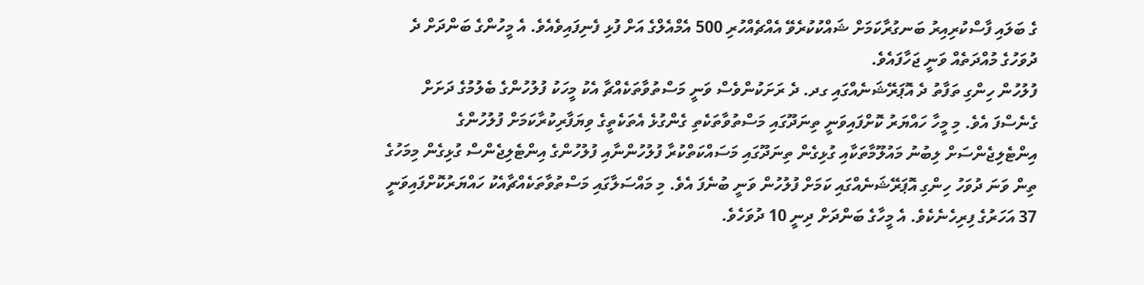ގެ ބަލައި ފާސްކުރިއިރު ބަނގުރާކަމަށް ޝައްކުކުރެވޭ އެއްޗެއްހުރި 500 އެމްއެލްގެ އަށް ފުޅި ފެނިފައިވެއެވެ. އެ މީހުންގެ ބަންދަށް ދެ ދުވަހުގެ މުއްދަތެއް ވަނީ ޖަހާފައެވެ.
ފުލުހުން ހިންގި ތަފާތު ދެ އޮޕަރޭޝަނެއްގައި ގދ. ދެ ރަށަކުންވެސް ވަނީ މަސްތުވާތަކެއްޗާ އެކު މީހަކު ފުލުހުންގެ ބެލުމުގެ ދަށަށް ގެނެސްފަ އެވެ. މި މީހާ ހައްޔަރު ކޮށްފައިވަނީ ތިނަދޫގައި މަސްތުވާތަކެތި ގެންގުޅެ އެތަކެތީގެ ވިޔަފާރިކުރާކަމަށް ފުލުހުންގެ އިންޓެލިޖެންސަށް ލިބުނު މައުލޫމާތަކާއި ގުޅިގެން ތިނަދޫގައި މަސައްކަތްކުރާ ފުލުހުންނާއި ފުލުހުންގެ އިންޓެލިޖެންސް ގުޅިގެން މިމަހުގެ ތިން ވަނަ ދުވަހު ހިންގި އޮޕަރޭޝަނެއްގައި ކަމަށް ފުލުހުން ވަނީ ބުނެފަ އެވެ. މި މައްސަލާގައި މަސްތުވާތަކެއްޗާއެކު ހައްޔަރުކޮށްފައިވަނީ 37 އަހަރުގެ ފިރިހެނެކެވެ. އެ މީހާގެ ބަންދަށް ދިނީ 10 ދުވަހެވެ.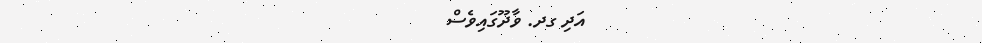އަދި ގދ. ވާދޫގައިވެސް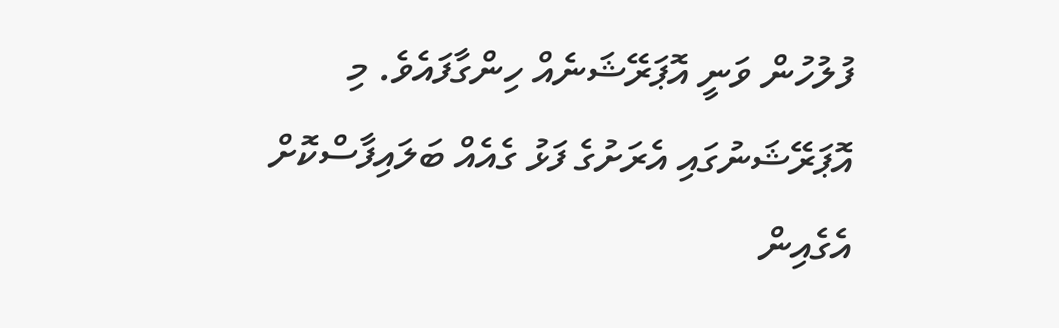ފުލުހުން ވަނީ އޮޕަރޭޝަނެއް ހިންގާފައެވެ. މި އޮޕަރޭޝަނުގައި އެރަށުގެ ފަޅު ގެއެއް ބަލައިފާސްކޮށް އެގެއިން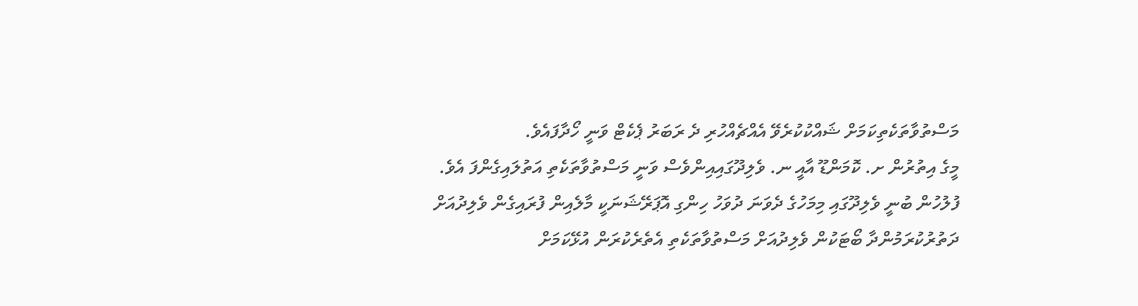މަސްތުވާތަކެތިކަމަށް ޝައްކުކުރެވޭ އެއްޗެއްހުރި ދެ ރަބަރު ޕެކެޓް ވަނީ ހޯދާފައެވެ.
މީގެ އިތުރުން ށ. ކޮމަންޑޫ އާއީ ނ. ވެލިދޫގައިއިންވެސް ވަނީ މަސްތުވާތަކެތި އަތުލައިގެންފަ އެވެ.
ފުލުހުން ބުނީ ވެލިދޫގައި މިމަހުގެ ދެވަނަ ދުވަހު ހިންގި އޮޕަރޭޝަނަކީ މާލެއިން ފުރައިގެން ވެލިދުއަށް ދަތުރުކުރަމުންދާ ބޯޓަކުން ވެލިދުއަށް މަސްތުވާތަކެތި އެތެރެކުރަން އުޅޭކަމަށް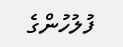ފުލުހުންގެ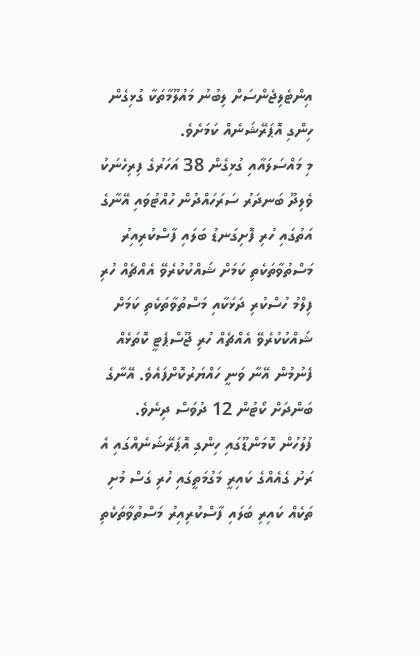އިންޓެލިޖެންސަށް ލިބުނު މައުލޫމާތަކާ ގުޅިގެން ހިންގި އޮޕަރޭޝަނެއް ކަމަށެވެ.
މި މައްސަލައާއި ގުޅިގެން 38 އަހަރުގެ ފިރިހެނަކު ވެލިދޫ ބަނދަރު ސަރަހައްދުން ހުއްޓުވައި އޭނާގެ އަތުގައި ހުރި ފޮށިގަނޑު ބަލައި ފާސްކުރިއިރު މަސްތުވާތަކެތި ކަމަށް ޝައްކުކުރެވޭ އެއްޗެއް ހުރި ފިލްމު ހުސްކުރި ދަޅަކާއި މަސްތުވާތަކެތި ކަމަށް ޝައްކުކުރެވޭ އެއްޗެއް ހުރި ޖޫސްޕެޓީ ކޮތަޅެއް ފެނުމުން އޭނާ ވަނީ ހައްޔަރުކޮށްފައެވެ. އޭނާގެ ބަންދަށް ކޯޓުން 12 ދުވަސް ދިނެވެ.
ފުލުހުން ކޮމަންޑޫގައި ހިންގި އޮޕަރޭޝަނެއްގައި އެ ރަށު ގެއެއްގެ ކައިރީ މަގުމަތީގައި ހުރި ގަސް މުށި ތަކެއް ކައިރި ބަލައި ފާސްކުރިއިރު މަސްތުވާތަކެތި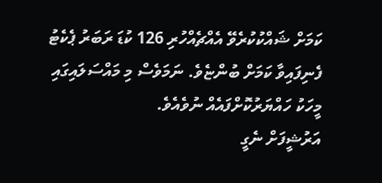ކަމަށް ޝައްކުކުރެވޭ އެއްޗެއްހުރި 126 ކުޑަ ރަބަރު ޕެކެޓު ފެނިފައިވާ ކަމަށް ބުންޏެވެ. ނަމަވެސް މި މައްސަލައިގައި މީހަކު ހައްޔަރުކޮށްފައެއް ނުވެއެވެ.
އަރުޝީފަށް ނެގީ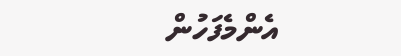އެންމެފަހުން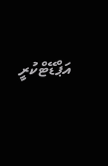އަޕްޑޭޓްކުރީ